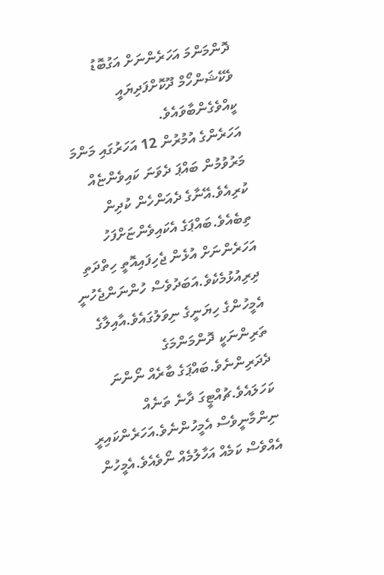ދޮންމަންމަ އަހަރެންނަށް އަގުބޮޑު ވެކޭޝަންހޯމް ދޫކޮށްފަދިޔައީ ކީއްވެގެންބާވައެވެ.
އަހަރެންގެ އުމުރުން 12 އަހަރުގައި މަންމަ މަރުވުމުން ބައްޕަ ދެވަނަ ކައިވެންޏެއް ކުރިއެވެ.އޭނާގެ ދެއަންހެން ކުދިން ތިބެއެވެ.ބައްޕަގެ އެކައިވެންޏަށްފަހު އަހަރެންނަށް އުޅެން ޖެހިފައިއޮތީ ހިތްދަތި ދިރިއުޅުމެކެވެ.އަބަދުވެސް ހުންނަންޖެހުނީ އެމީހުންގެ ހިޔަނީގެ ނިވަލުގައެވެ.އާއިލާގެ ތަރިންނަކީ ދޮންމަންމަގެ ދެދަރިންނެވެ.ބައްޕަގެ ބާރެއް ނޯންނަ ކަހަލައެވެ.ޗުއްޓީގަ ދާނެ ތަނެއް ނިންމާނީވެސް އެމީހުންނެވެ.އަހަރެންކައިރީ އެއްވެސް ކަމެއް އަހާލުމެއް ނޯވެއެވެ.އެމީހުން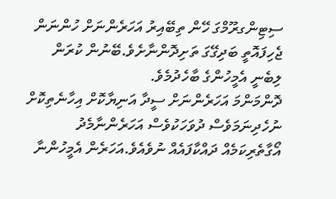ސިޓިންގރޫމްގަ ހޭން ތިބޭއިރު އަހަރެންނަށް ހުންނަން ޖެހިފައޮތީ ބަދިގޭގަ ތަށިދޮންނާށެވެ.ބޭނުން ކުރަން ލިބެނީ އެމީހުންގެ ބާހެދުމެވެ.
ދޮންމަންމަ އަހަރެންނަށް ސީދާ އަނިޔާކޮށް އިހާނެތިކޮށް ނުހެދިނަމަވެސް ދުވަހަކުވެސް އަހަރެންނާމެދު އޯގާތެރިކަމެއް ދައްކާފައެއް ނުވެއެވެ.އަހަރެން އެމީހުންނާ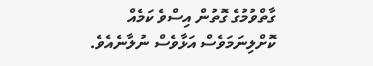ގާތްވުމުގެ ގޮތުން އިސްވެ ކަމެއް ކޮށްލިނަމަވެސް އަޅާވެސް ނުލާނެއެވެ.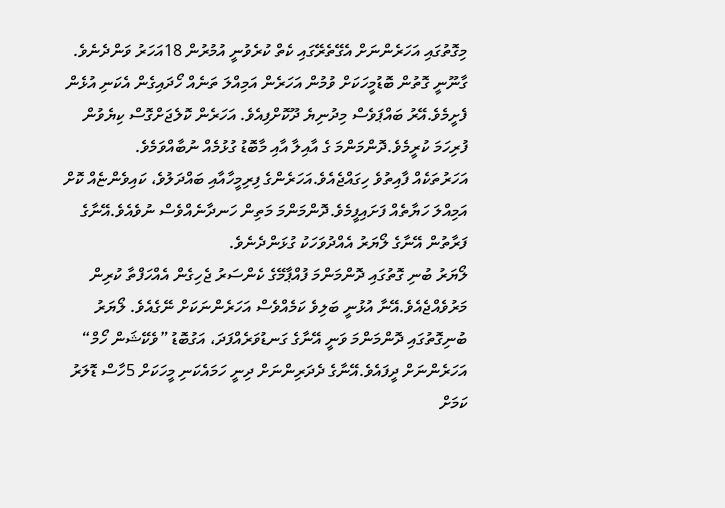މިގޮތުގައި އަހަރެންނަށް އެގޭތެރޭގައި ކެތް ކުރެވުނީ އުމުރުން 18އަހަރު ވަންދެނެވެ. ގާނޫނީ ގޮތުން ބޮޑުމީހަކަށް ވުމުން އަހަރެން އަމިއްލަ ތަނެއް ހޯދައިގެން އެކަނި އުޅެން ފެށީމެވެ.އޭރު ބައްޕަވެސް މިދުނިޔެ ދޫކޮށްފިއެވެ. އަހަރެން ކޮލެޖަށްގޮސް ކިޔެވުން ފުރިހަމަ ކުރީމެވެ.ދޮންމަންމަ ގެ އާއިލާ އާއި މާބޮޑު ގުޅުމެއް ނުބާއްވަމެވެ.
އަހަރުތަކެއް ފާއިތުވެ ހިގައްޖެއެވެ.އަހަރެންގެ ފިރިމީހާއާއި ބައްދަލުވެ، ކައިވެންޏެއް ކޮށް އަމިއްލަ ހަޔާތެއް ފަށައިފީމެވެ.ދޮންމަންމަ މަތިން ހަނދާނެއްވެސް ނުވެއެވެ.އޭނާގެ ފަރާތުން އޭނާގެ ލޯޔަރު އެއްދުވަހަކު ގުޅަންދެނެވެ.
ލޯޔަރު ބުނި ގޮތުގައި ދޮންމަންމަ ފުއްޕާމޭގެ ކެންސަރު ޖެހިގެން އެއްހަފްތާ ކުރިން މަރުވެއްޖެއެވެ.އޭނާ އުޅުނީ ބަލިވެ ކަމެއްވެސް އަހަރެންނަކަށް ނޭގެއެވެ. ލޯޔަރު ބުނިގޮތުގައި ދޮންމަންމަ ވަނީ އޭނާގެ ގަނޑުވަރެއްފަދަ، އަގުބޮޑު ”ވެކޭޝަން ހޯމް“ އަހަރެންނަށް ދީފައެވެ.އޭނާގެ ދެދަރިންނަށް ދިނީ ހަމައެކަނި މީހަކަށް 5ހާސް ޑޮލަރު ކަމަށް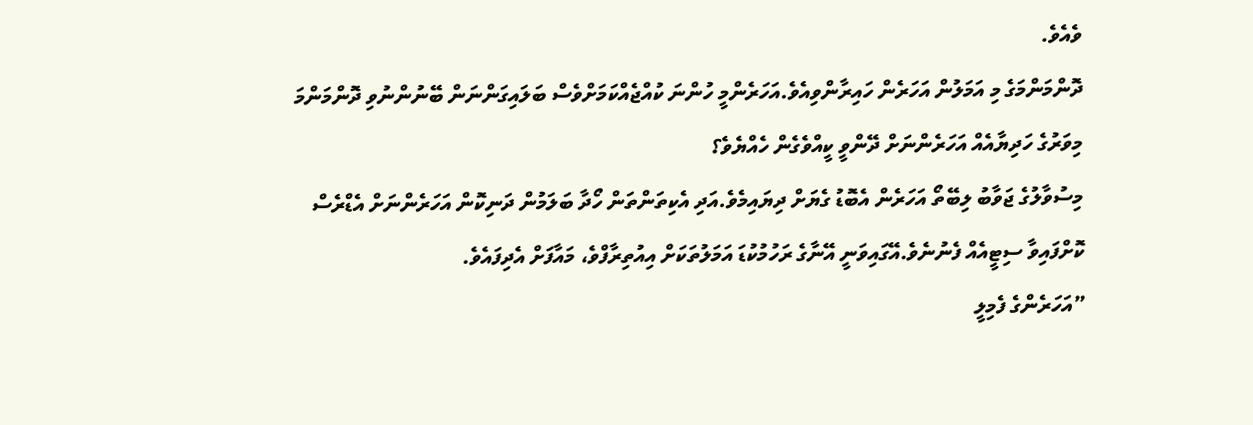ވެއެވެ.
ދޮންމަންމަގެ މި އަމަލުން އަހަރެން ހައިރާންވިއެވެ.އަހަރެންމީ ހުންނަ ކުއްޖެއްކަމަށްވެސް ބަލައިގަންނަން ބޭނުންނުވި ދޮންމަންމަ މިވަރުގެ ހަދިޔާއެއް އަހަރެންނަށް ދޭންވީ ކީއްވެގެން ހެއްޔެވެ؟
މިސުވާލުގެ ޖަވާބު ލިބޭތޯ އަހަރެން އެބޮޑު ގެޔަށް ދިޔައިމެވެ.އަދި އެކިތަންތަން ހޯދާ ބަލަމުން ދަނިކޮން އަހަރެންނަށް އެޑްރެސް ކޮށްފައިވާ ސިޓީއެއް ފެނުނެވެ.އޭގައިވަނީ އޭނާގެ ރަހުމުކުޑަ އަމަލުތަކަށް އިއުތިރާފްވެ، މައާފަށް އެދިފައެވެ.
”އަހަރެންގެ ފެމިލީ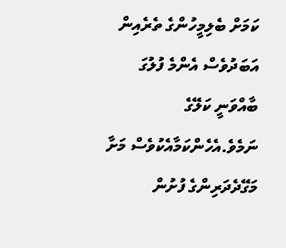ކަމަށް ބެލިމީހުންގެ ތެރެއިން އަބަދުވެސް އެންމެ ފުލުގަ ބާއްވަނީ ކަލޭގެ ނަމެވެ.އެހެންކަމާއެކުވެސް މަށާ މަގޭދެދަރިންގެ ފުށުން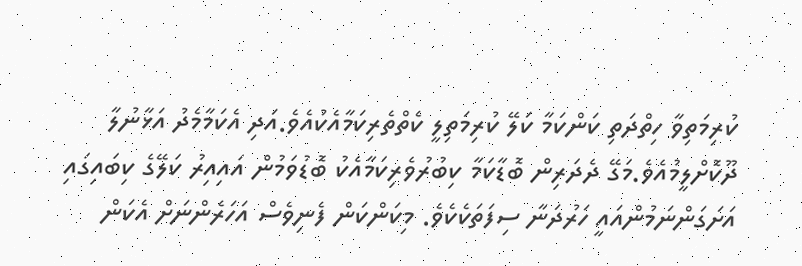ކުރިމަތިވާ ހިތްދަތި ކަންކަމާ ކަލޭ ކުރިމަތިލީ ކެތްތެރިކަމާއެކުއެވެ.އަދި އެކަމާމެދު އަޅާނުލާ ދޫކޮށްލީމުއެވެ.މަގޭ ދެދަރިން ބޮޑާކަމާ ކިބުރުވެރިކަމާއެކު ބޮޑުވަމުން އައިއިރު ކަލޭގެ ކިބައިގައި އަށަގަންނަމުންއައީ ހަރުދަނާ ސިފަތަކެކެވެ. މިކަންކަން ފެނިވެސް އަހަރެންނަށް އެކަން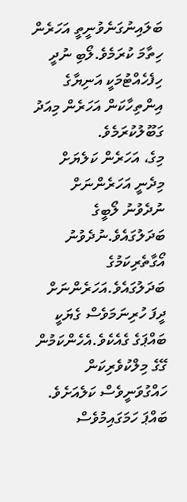ބަލައިނުގަނެވުނީތީ އަހަރެން ހިތާމަ ކުރަމެވެ.ލޯބި ނުދީ ހިފެހެއްޓުމަކީ އަނިޔާގެ އިންތިހާކަން އަހަރެން މިއަދު ގަބޫލުކުރަމެވެ.
މިގެ، އަހަރެން ކަލެޔަށް މިދެނީ އަހަރެންނަށް ނުދެވުނު ލޯބީގެ ބަދަލުގައެވެ.ނުދެވުނު އޯގާތެރިކަމުގެ ބަދަލުގައެވެ.އަހަރެންނަށް ދީފަ ހުރިނަމަވެސް ގެޔަކީ ބައްޕަގެ ގެއެކެވެ.އެހެންކަމުން ގޭގެ މިލްކުވެރިކަން ހައްގުވަނީވެސް ކަލެއަށެވެ. ބައްޕަ ހަމަގައިމުވެސް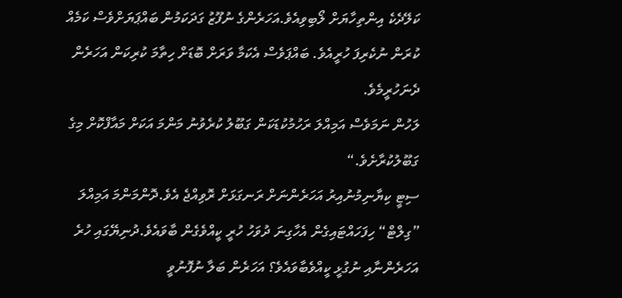ކަލޭދެކެ އިންތިހާޔަށް ލޯބިވިއެވެ.އަހަރެންގެ ނުފޫޒު ގަދަކަމުން ބައްޕަޔަށްވެސް ކަމެއް ކުރަން ނުކެރިފަ ހުރީއެވެ. ބައްޕަވެސް އެކަމާ ވަރަށް ބޮޑަށް ހިތާމަ ކުރިކަން އަހަރެން ދެނަހުރީމެވެ.
ލަހުން ނަމަވެސް އަމިއްލަ ރަހުމުކުޑަކަން ގަބޫލު ކުރެވުނު މަންމަ އަކަށް މައާފްކޮށް މިގެ ގަބޫލުކުރާށެވެ.“
ސިޓީ ކިޔާނިމުނުއިރު އަހަރެންނަށް ރަނގަޅަށް ރޮވިއްޖެ އެވެ.ދޮންމަންމަ އަމިއްލަ ”ގިލްޓް“ ހިފަހައްޓައިގެން އެހާގިނަ ދުވަހު ހުރީ ކީއްވެގެން ބާވައެވެ.ދުނިޔޭގައި ހުރެ އަހަރެންނާއި ނުގުޅީ ކީއްވެބާވައެވެ؟ އަހަރެން ބަލާ ނުފޮނުވީ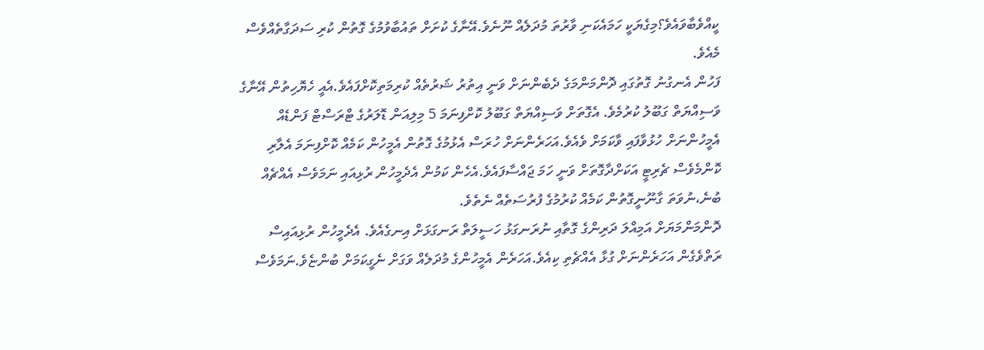ކީއްވެބާވައެވެ؟މިގެޔަކީ ހަމައެކަނި ވާރުތަ މުދަލެއް ނޫނެވެ.އޭނާގެ ކުށަށް ތައުބާވުމުގެ ގޮތުން ކުރި ސަދަގާތެއްވެސް މެއެވެ.
ފަހުން އެނގުނު ގޮތުގައި ދޮންމަންމަގެ ދެބެންނަށް ވަނީ އިތުރު ޝަރުތެއް ކުރިމަތިކޮށްފައެވެ.އެއީ ހެޔޮހިތުން އޭނާގެ ވަސިއްޔަތް ގަބޫލު ކުރުމެވެ. އެގޮތަށް ވަސިއްޔަތް ގަބޫލު ކޮށްފިނަމަ 5 މިލިއަން ޑޮލަރުގެ ޓްރަސްޓް ފަންޑެއް އެމީހުންނަށް ހުޅުވާފައި ވާކަމަށް ވެއެވެ.އަހަރެންނަށް ހުރަސް އެޅުމުގެ ގޮތުން އެމީހުން ކަމެއް ކޮށްފިނަމަ އެލާރި ކޮންމެވެސް ޗެރިޓީ އަކަށްދާގޮތަށް ވަނީ ހަމަ ޖައްސާފައެވެ.އެހެން ކަމުން އެދެމީހުން ރުޅިއައި ނަމަވެސް އެއްޗެއް ބުނެ،ނުވަތަ ގާނޫނީގޮތުން ކަމެއް ކުރުމުގެ ފުރުސަތެއް ނެތެވެ.
ދޮންމަންމަޔަށް އަމިއްލަ ދަރިންގެ ގޮތާއި ނުރަނގަޅު ހަސީލަތް ރަނގަޅަށް އިނގެއެވެ. އެދެމީހުން ރުޅިއައިސް ރަތްވެގެން އަހަރެންނަށް ގުޅާ އެއްޗެތި ކިއެވެ.އަހަރެން އެމީހުންގެ މުދަލެއް ވަގަށް ނެގީކަމަށް ބުންޏެވެ.ނަމަވެސް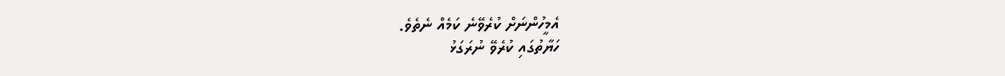އެމީހުންނަށް ކުރެވޭނެ ކަމެއް ނެތެވެ.
ހަޔާތުގައި ކުރެވޭ ނުރަގަޅު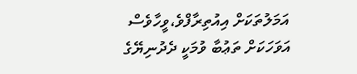އަމަލުތަކަށް އިއުތިރާފްވެ،ވީހާވެސް އަވަހަކަށް ތަޢުބާ ވުމަކީ ދެދުނިޔޭގެ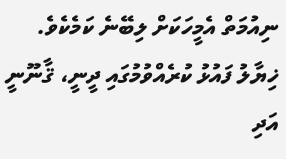ނިއުމަތް އެމީހަކަށް ލިބޭނެ ކަމެކެވެ.
ޚިޔާލު ފައުޅު ކުރެއްވުމުގައި ދީނީ، ޤާނޫނީ އަދި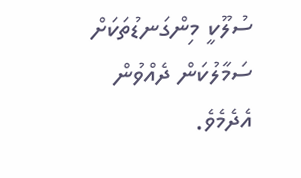ސުލޫކީ މިންގަނޑުތަކަށް ސަމާލުކަން ދެއްވުން އެދެމެވެ.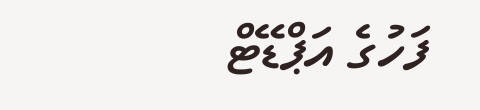ފަހުގެ އަޕްޑޭޓް